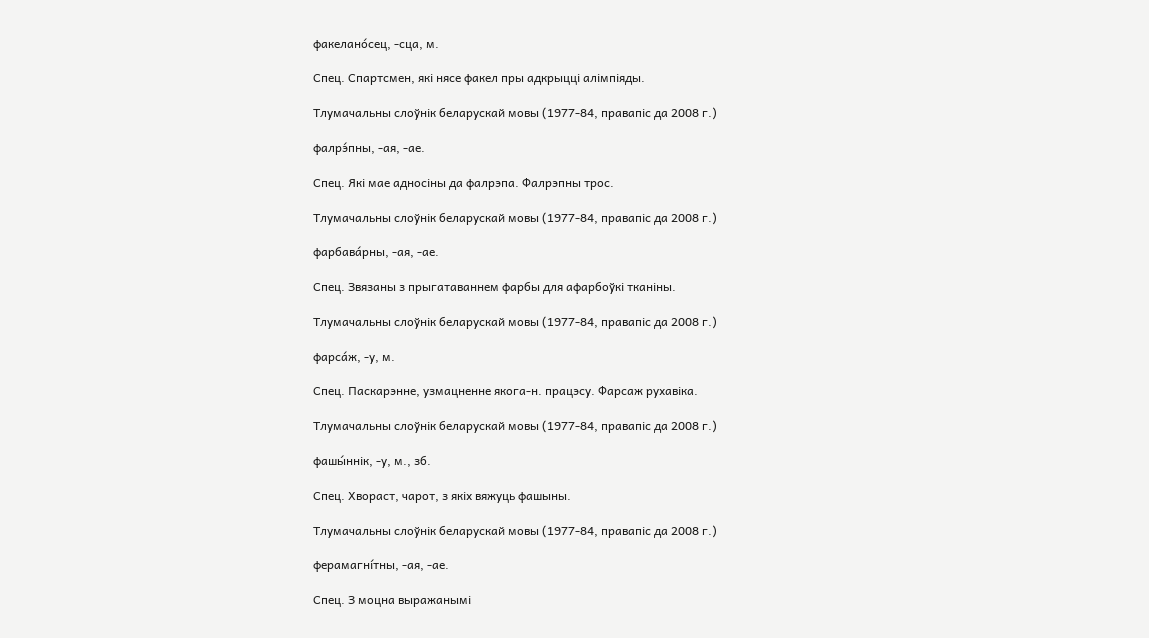факелано́сец, ‑сца, м.

Спец. Спартсмен, які нясе факел пры адкрыцці алімпіяды.

Тлумачальны слоўнік беларускай мовы (1977-84, правапіс да 2008 г.)

фалрэ́пны, ‑ая, ‑ае.

Спец. Які мае адносіны да фалрэпа. Фалрэпны трос.

Тлумачальны слоўнік беларускай мовы (1977-84, правапіс да 2008 г.)

фарбава́рны, ‑ая, ‑ае.

Спец. Звязаны з прыгатаваннем фарбы для афарбоўкі тканіны.

Тлумачальны слоўнік беларускай мовы (1977-84, правапіс да 2008 г.)

фарса́ж, ‑у, м.

Спец. Паскарэнне, узмацненне якога‑н. працэсу. Фарсаж рухавіка.

Тлумачальны слоўнік беларускай мовы (1977-84, правапіс да 2008 г.)

фашы́ннік, ‑у, м., зб.

Спец. Хвораст, чарот, з якіх вяжуць фашыны.

Тлумачальны слоўнік беларускай мовы (1977-84, правапіс да 2008 г.)

ферамагні́тны, ‑ая, ‑ае.

Спец. З моцна выражанымі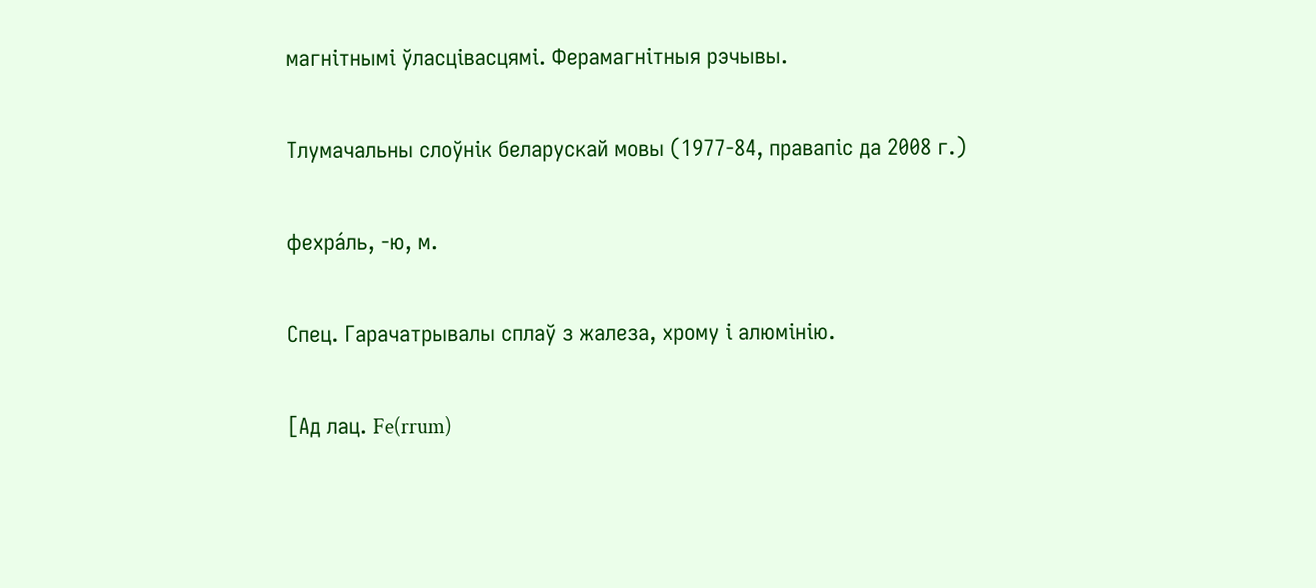магнітнымі ўласцівасцямі. Ферамагнітныя рэчывы.

Тлумачальны слоўнік беларускай мовы (1977-84, правапіс да 2008 г.)

фехра́ль, ‑ю, м.

Спец. Гарачатрывалы сплаў з жалеза, хрому і алюмінію.

[Ад лац. Fe(rrum)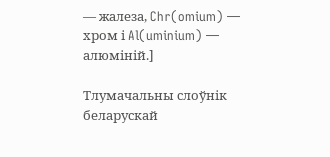— жалеза, Chr(omium) — хром і Al(uminium) — алюміній.]

Тлумачальны слоўнік беларускай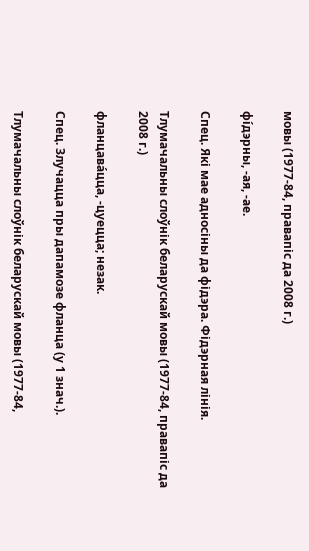мовы (1977-84, правапіс да 2008 г.)

фі́дэрны, ‑ая, ‑ае.

Спец. Які мае адносіны да фідэра. Фідэрная лінія.

Тлумачальны слоўнік беларускай мовы (1977-84, правапіс да 2008 г.)

фланцава́цца, ‑цуецца; незак.

Спец. Злучацца пры дапамозе фланца (у 1 знач.).

Тлумачальны слоўнік беларускай мовы (1977-84,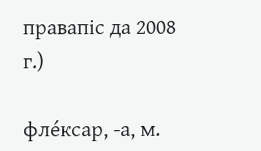правапіс да 2008 г.)

фле́ксар, ‑а, м.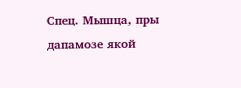Спец. Мышца, пры дапамозе якой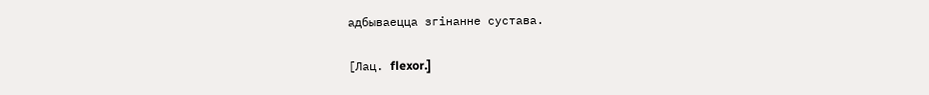адбываецца згінанне сустава.

[Лац. flexor.]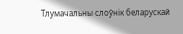Тлумачальны слоўнік беларускай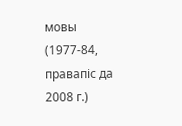мовы (1977-84, правапіс да 2008 г.)